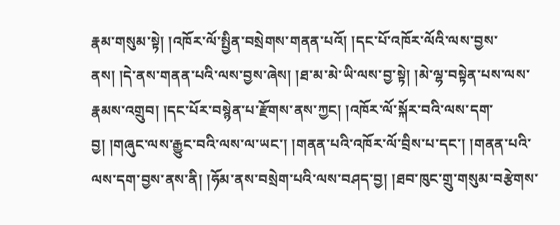རྣམ་གསུམ་སྟེ། །འཁོར་ལོ་སྤྱིན་བསྲེགས་གནན་པའོ། །དང་པོ་འཁོར་ལོའི་ལས་བྱས་ནས། །དེ་ནས་གནན་པའི་ལས་བྱས་ཞེས། །ཐ་མ་མེ་ཡི་ལས་བྱ་སྟེ། །མེ་ལྷ་བསྟེན་པས་ལས་རྣམས་འགྲུབ། །དང་པོར་བསྙེན་པ་རྫོགས་ནས་ཀྱང། །འཁོར་ལོ་སྐོར་བའི་ལས་དག་བྱ། །གཞུང་ལས་རྒྱུང་བའི་ལས་ལ་ཡང་། །གནན་པའི་འཁོར་ལོ་བྲིས་པ་དང་། །གནན་པའི་ལས་དག་བྱས་ནས་ནི། །ཧོམ་ནས་བསྲེག་པའི་ལས་བཤད་བྱ། །ཐབ་ཁུང་གྲུ་གསུམ་བརྩེགས་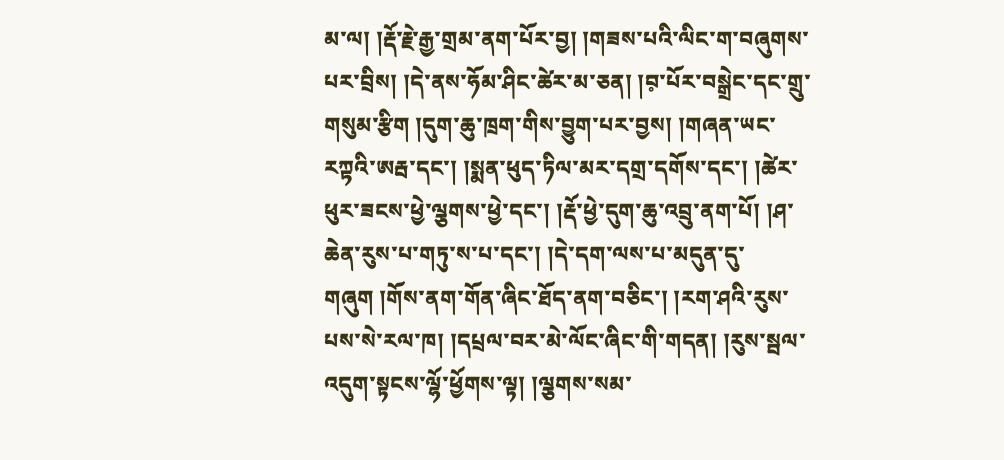མ་ལ། །རྡོ་རྗེ་རྒྱ་གྲམ་ནག་པོར་བྱ། །གཟས་པའི་ལིང་ག་བཞུགས་པར་བྲིས། །དེ་ནས་ཧོམ་ཤིང་ཚེར་མ་ཅན། །བ༷་པོར་བསྒྲེང་དང་གྲུ་གསུམ་རྩིག །དུག་ཆུ་ཁྲག་གིས་བྱུག་པར་བྱས། །གཞན་ཡང་རཀྟའི་ཨརྦ་དང་། །སྨན་ཕུད་ཏིལ་མར་དགྲ་དགོས་དང་། །ཚེར་ཕུར་ཟངས་ཕྱེ་ལྕགས་ཕྱེ་དང་། །རྡོ་ཕྱེ་དུག་ཆུ་འབྲུ་ནག་པོ། །ཤ་ཆེན་རུས་པ་གཏུ་ས་པ་དང་། །དེ་དག་ལས་པ་མདུན་དུ་གཞུག །གོས་ནག་གོན་ཞིང་ཐོད་ནག་བཅིང་། །རག་ཤའི་རུས་པས་སེ་རལ་ཁ། །དཔྲལ་བར་མེ་ལོང་ཞིང་གི་གདན། །རུས་སྦལ་འདུག་སྟངས་ལྷོ་ཕྱོགས་ལྟ། །ལྕགས་སམ་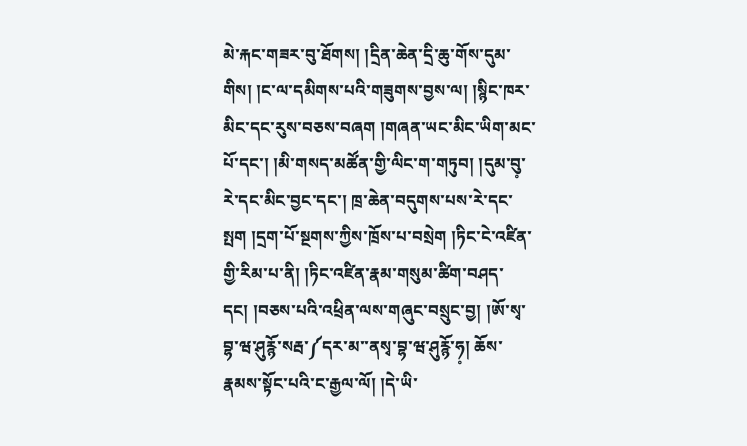མེ་རྐང་གཟར་བུ་ཐོགས། །དྲིན་ཆེན་དྲི་ཆུ་གོས་དུམ་གིས། །ང་ལ་དམིགས་པའི་གཟུགས་བྱས་ལ། །སྙིང་ཁར་མིང་དང་རུས་བཅས་བཞག །གཞན་ཡང་མིང་ཡིག་མང་པོ་དང་། །མི་གསད་མཚོན་གྱི་ལིང་ག་གཏུབ། །དུམ་བུ༷་རེ་དང་མིང་བྱང་དང་། ཁྲ་ཆེན་བདུགས་པས་རེ་དང་སྤག །དྲག་པོ་སྔགས་ཀྱིས་ཁྲོས་པ་བསྲེག །ཏིང་ངེ་འཛིན་གྱི་རིམ་པ་ནི། །ཏིང་འཛིན་རྣམ་གསུམ་ཚིག་བཤད་དང། །བཅས་པའི་འཕྲིན་ལས་གཞུང་བསྲུང་བྱ། །ཨོ་སྭ་བྷ་ཝ་ཤུརྙོ་སརྦ་༼དར་མ་་ནསྭ་བྷ་ཝ་ཤུརྙོ་ཧ༷། ཆོས་རྣམས་སྟོང་པའི་ང་རྒྱལ་ལོ། །དེ་ཡི་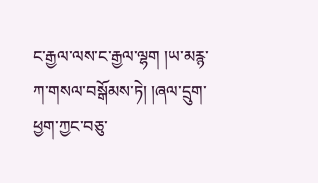ང་རྒྱལ་ལས་ང་རྒྱལ་ལྷག །ཡ་མརྙ་ཀ་གསལ་བསྒོམས་ཏེ། །ཞལ་དྲུག་ཕྱག་ཀྱང་བཅུ་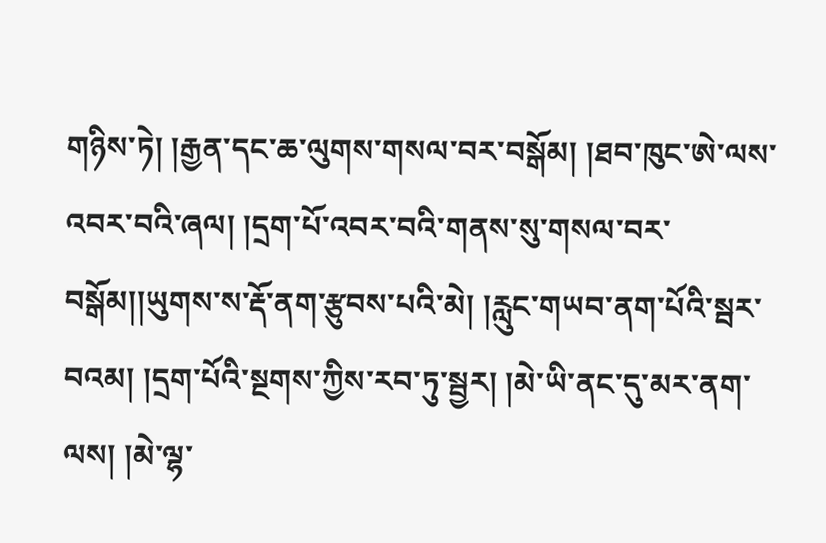གཉིས་ཏེ། །རྒྱན་དང་ཆ་ལུགས་གསལ་བར་བསྒོམ། །ཐབ་ཁུང་ཨེ་ལས་འབར་བའི་ཞལ། །དྲག་པོ་འབར་བའི་གནས་སུ་གསལ་བར་བསྒོམ།།ཡུགས་ས་རྡོ་ནག་རྩུབས་པའི་མེ། །རླུང་གཡབ་ནག་པོའི་སྦར་བའམ། །དྲག་པོའི་སྔགས་ཀྱིས་རབ་ཏུ་སྦྱར། །མེ་ཡི་ནང་དུ་མར་ནག་ལས། །མེ་ལྷ་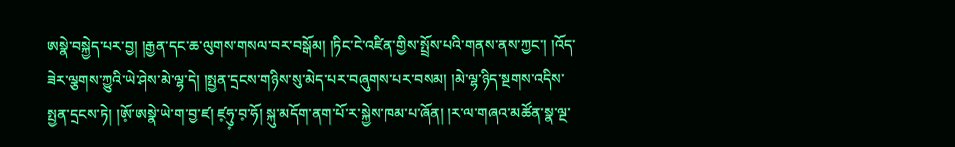ཨསྣེ་བསྐྱེད་པར་བྱ། །རྒྱན་དང་ཆ་ལུགས་གསལ་བར་བསྒོམ། །ཏིང་ངེ་འཛིན་གྱིས་སྤྲོས་པའི་གནས་ནས་ཀྱང་། །འོད་ཟེར་ལྕགས་ཀྱུའི་ཡེ་ཤེས་མེ་ལྷ་དེ། །སྤྱན་དྲངས་གཉིས་སུ་མེད་པར་བཞུགས་པར་བསམ། །མེ་ལྷ་ཉིད་སྔགས་འདིས་སྤྱན་དྲངས་ཏེ། །ཨོ༷་ཨསྣེ་ཡེ་ག་བྱ་ཛ། ཛ༷ཧུ༷་བ༷་ཧོ། སྐུ་མདོག་ནག་པོ་ར་སྐྱེས་ཁམ་པ་ཞོན། །ར་ལ་གཞའ་མཚོན་སྣ་ལྔ་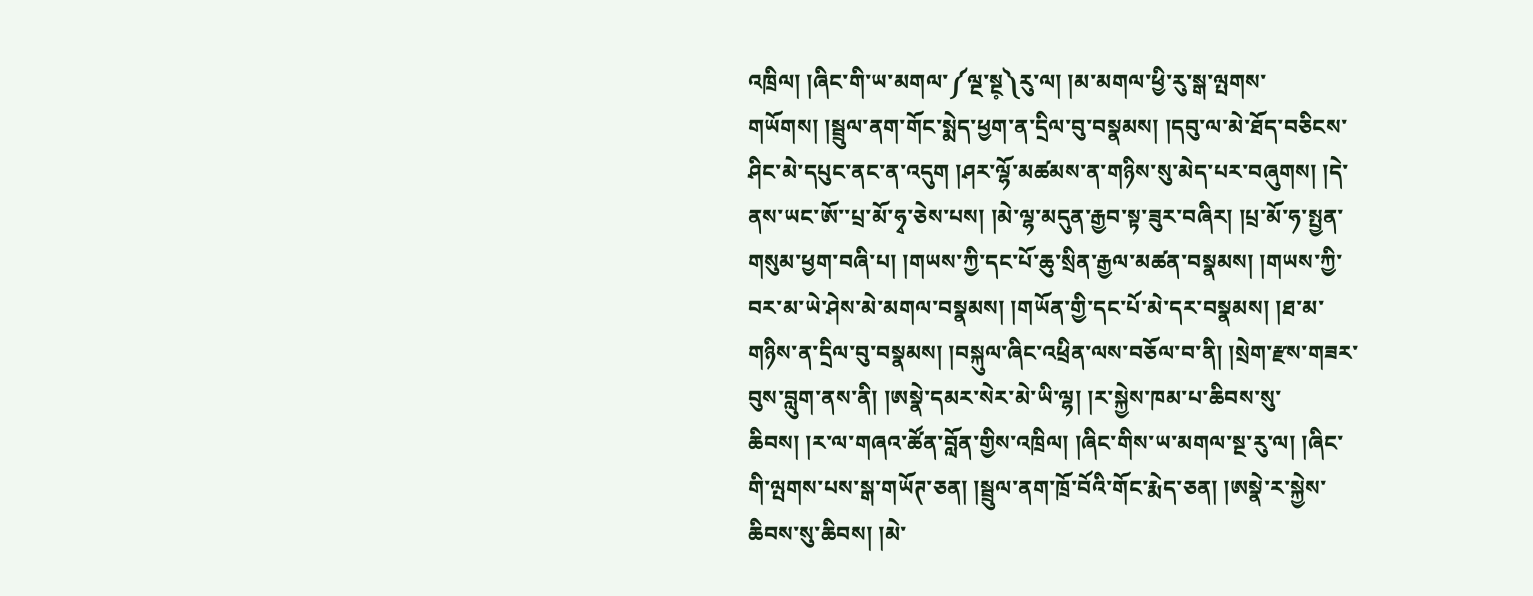འཁྲིལ། །ཞིང་གི་ཡ་མགལ་༼ལྔ་སྔ༷༽རུ་ལ། །མ་མགལ་ཕྱི་རུ་སྒ་ལྤགས་གཡོགས། །སྦྲུལ་ནག་གོང་སྨེད་ཕྱག་ན་དྲིལ་བུ་བསྣམས། །དབུ་ལ་མེ་ཐོད་བཅིངས་ཤིང་མེ་དཔུང་ནང་ན་འདུག །ཤར་ལྷོ་མཚམས་ན་གཉིས་སུ་མེད་པར་བཞུགས། །དེ་ནས་ཡང་ཨོ་་པྲ་མོ་ཧྭ་ཅེས་པས། །མེ་ལྷ་མདུན་རྒྱབ་སྟ་ཟུར་བཞིར། །པྲ་མོ་ཧ་སྤྱན་གསུམ་ཕྱག་བཞི་པ། །གཡས་ཀྱི་དང་པོ་ཆུ་སྲིན་རྒྱལ་མཚན་བསྣམས། །གཡས་ཀྱི་བར་མ་ཡེ་ཤེས་མེ་མགལ་བསྣམས། །གཡོན་གྱི་དང་པོ་མེ་དར་བསྣམས། །ཐ་མ་གཉིས་ན་དྲིལ་བུ་བསྣམས། །བསྐུལ་ཞིང་འཕྲིན་ལས་བཅོལ་བ་ནི། །སྲེག་རྫས་གཟར་བུས་བླུག་ནས་ནི། །ཨསྣེ་དམར་སེར་མེ་ཡི་ལྷ། །ར་སྐྱེས་ཁམ་པ་ཆིབས་སུ་ཆིབས། །ར་ལ་གཞའ་ཚོན་བློན་གྱིས་འཁྲིལ། །ཞིང་གིས་ཡ་མགལ་སྔ་རུ་ལ། །ཞིང་གི་ལྤགས་པས་སྒ་གཡོཊ་ཅན། །སྦྲུལ་ནག་ཁྲོ་བོའི་གོང་རྨེད་ཅན། །ཨསྣེ་ར་སྐྱེས་ཆིབས་སུ་ཆིབས། །མེ་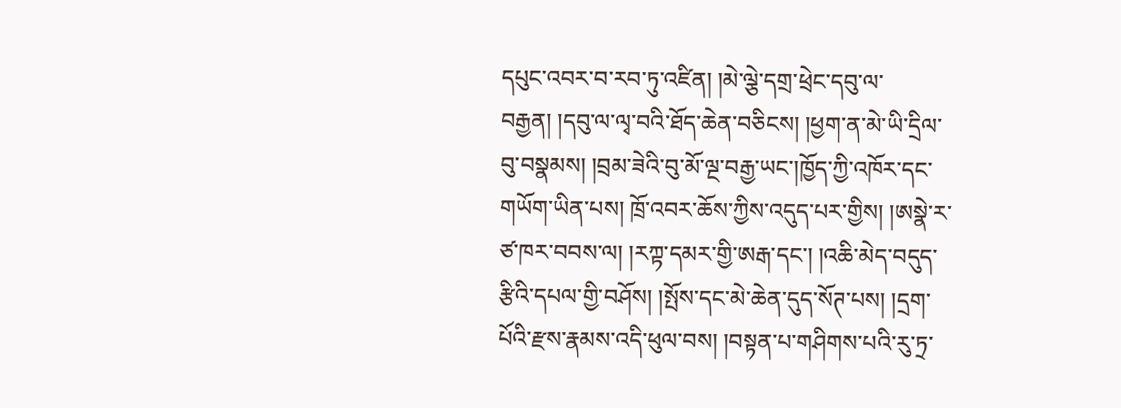དཔུང་འབར་བ་རབ་ཏུ་འཛིན། །མེ་ལྕེ་དགྲ་ཕྲེང་དབུ་ལ་བརྒྱན། །དབུ་ལ་ལྭ་བའི་ཐོད་ཆེན་བཅིངས། །ཕྱག་ན་མེ་ཡི་དྲིལ་བུ་བསྣམས། །བྲམ་ཟེའི་བུ་མོ་ལྔ་བརྒྱ་ཡང་།ཁྱོད་ཀྱི་འཁོར་དང་གཡོག་ཡིན་པས། ཁྲོ་འབར་ཆོས་ཀྱིས་འདུད་པར་གྱིས། །ཨསྣེ་ར་ཙ་ཁར་བབས་ལ། །རཀྟ་དམར་གྱི་ཨརྒ་དང་། །འཆི་མེད་བདུད་རྩིའི་དཔལ་གྱི་བཤོས། །སྤོས་དང་མེ་ཆེན་དུད་སོཊ་པས། །དྲག་པོའི་རྫས་རྣམས་འདི་ཕུལ་བས། །བསྟན་པ་གཤིགས་པའི་རུ་ཏྲ་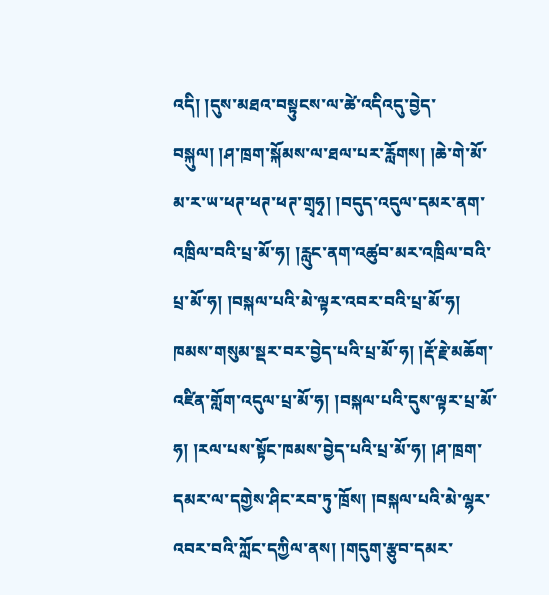འདི། །དུས་མཐའ་བསྟུངས་ལ་ཚེ་འདིའདུ་བྱེད་བསྐུལ། །ཤ་ཁྲག་སྐོམས་ལ་ཐལ་པར་རློགས། །ཆེ་གེ་མོ་མ་ར་ཡ་ཕཊ་ཕཊ་ཕཊ་གྲྭཧྭ། །བདུད་འདུལ་དམར་ནག་འཁྲིལ་བའི་པྲ་མོ་ཧ། །རླུང་ནག་འཚུབ་མར་འཁྲིལ་བའི་པྲ་མོ་ཧ། །བསྐལ་པའི་མེ་ལྟར་འབར་བའི་པྲ་མོ་ཧ། ཁམས་གསུམ་སྡར་བར་བྱེད་པའི་པྲ་མོ་ཧ། །རྡོ་རྗེ་མཆོག་འཛིན་གློག་འདུལ་པྲ་མོ་ཧ། །བསྐལ་པའི་དུས་ལྟར་པྲ་མོ་ཧ། །རལ་པས་སྟོང་ཁམས་བྱེད་པའི་པྲ་མོ་ཧ། །ཤ་ཁྲག་དམར་ལ་དགྱེས་ཤིང་རབ་ཏུ་ཁྲོས། །བསྐལ་པའི་མེ་ལྷར་འབར་བའི་ཀློང་དཀྱིལ་ནས། །གདུག་རྩུབ་དམར་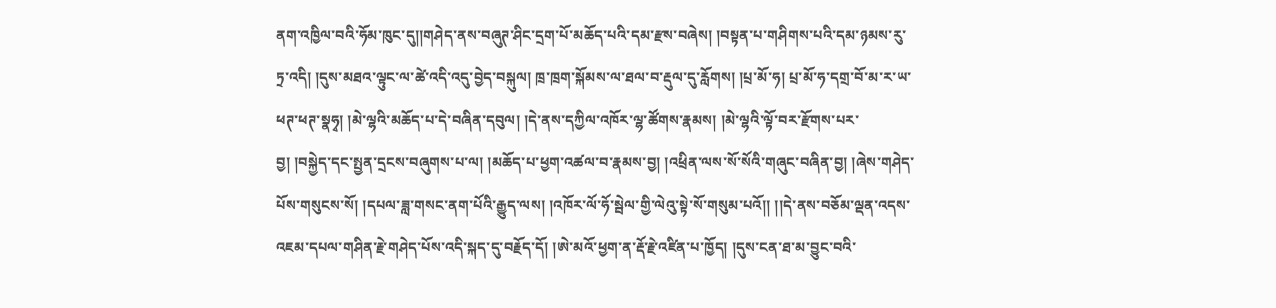ནག་འཁྱིལ་བའི་ཧོམ་ཁུང་དུ།།གཤེད་ནས་བཞུཊ་ཤིང་དྲག་པོ་མཆོད་པའི་དམ་རྫས་བཞེས། །བསྟན་པ་གཤིགས་པའི་དམ་ཉམས་རུ་ཏྲ་འདི། །དུས་མཐའ་ལྟུང་ལ་ཚེ་འདི་འདུ་བྱེད་བསྐུལ། ཁྲ་ཁྲག་སྐོམས་ལ་ཐལ་བ་རྡུལ་དུ་རློགས། །པྲ་མོ་ཧ། པྲ་མོ་ཧ་དགྲ་བོ་མ་ར་ཡ་ཕཊ་ཕཊ་སྣཧྭ། །མེ་ལྷའི་མཆོད་པ་དེ་བཞིན་དབུལ། །དེ་ནས་དཀྱིལ་འཁོར་ལྷ་ཚོགས་རྣམས། །མེ་ལྷའི་ལྟོ་བར་རྫོགས་པར་བྱ། །བསྐྱེད་དང་སྤྱན་དྲངས་བཞུགས་པ་ལ། །མཆོད་པ་ཕྱག་འཚལ་བ་རྣམས་བྱ། །འཕྲིན་ལས་སོ་སོའི་གཞུང་བཞིན་བྱ། །ཞེས་གཤེད་པོས་གསུངས་སོ། །དཔལ་ཟླ་གསང་ནག་པོའི་རྒྱུད་ལས། །འཁོར་ལོ་ཧོ་སྦེལ་གྱི་ལེའུ་སྟེ་སོ་གསུམ་པའོ།། །།དེ་ནས་བཅོམ་ལྡན་འདས་འཇམ་དཔལ་གཤིན་རྗེ་གཤེད་པོས་འདི་སྐད་དུ་བརྗོད་དོ། །ཨེ་མའོ་ཕྱག་ན་རྡོ་རྗེ་འཛིན་པ་ཁྱོད། །དུས་ངན་ཐ་མ་བྱུང་བའི་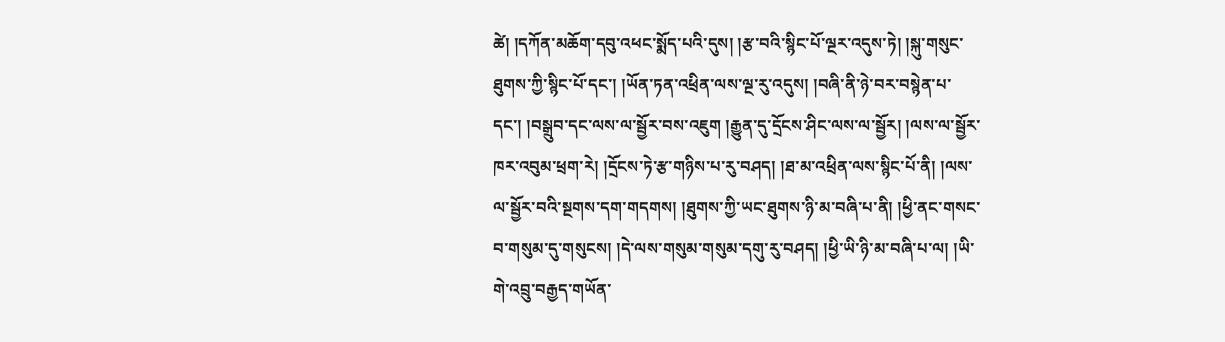ཚེ། །དཀོན་མཆོག་དབུ་འཕང་སྨོད་པའི་དུས། །རྩ་བའི་སྙིང་པོ་ལྔར་འདུས་ཏེ། །སྐུ་གསུང་ཐུགས་ཀྱི་སྙིང་པོ་དང་། །ཡོན་ཏན་འཕྲིན་ལས་ལྔ་རུ་འདུས། །བཞི་ནི་ཉེ་བར་བསྙེན་པ་དང་། །བསྒྲུབ་དང་ལས་ལ་སྦྱོར་བས་འཇུག །རྒྱུན་དུ་དྲོངས་ཤིང་ལས་ལ་སྦྱོར། །ལས་ལ་སྦྱོར་ཁར་འབུམ་ཕྲག་རེ། །དྲོངས་ཏེ་རྩ་གཉིས་པ་རུ་བཤད། །ཐ་མ་འཕྲིན་ལས་སྙིང་པོ་ནི། །ལས་ལ་སྦྱོར་བའི་སྔགས་དག་གདགས། །ཐུགས་ཀྱི་ཡང་ཐུགས་ཉི་མ་བཞི་པ་ནི། །ཕྱི་ནང་གསང་བ་གསུམ་དུ་གསུངས། །དེ་ལས་གསུམ་གསུམ་དགུ་རུ་བཤད། །ཕྱི་ཡི་ཉི་མ་བཞི་པ་ལ། །ཡི་གེ་འབྲུ་བརྒྱད་གཡོན་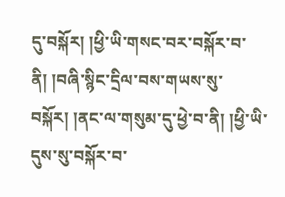དུ་བསྐོར། །ཕྱི་ཡི་གསང་བར་བསྐོར་བ་ནི། །བཞི་སྙིང་དྲིལ་བས་གཡས་སུ་བསྐོར། །ནང་ལ་གསུམ་དུ་ཕྱེ་བ་ནི། །ཕྱི་ཡི་དུས་སུ་བསྐོར་བ་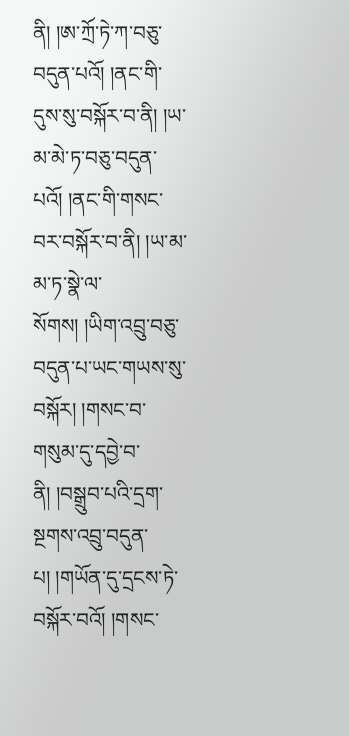ནི། །ཨ་ཀྲོ་ཏེ་ཀ་བཅུ་བདུན་པའོ། །ནང་གི་དུས་སུ་བསྐོར་བ་ནི། །ཡ་མ་མེ་ཏ་བཅུ་བདུན་པའོ། །ནང་གི་གསང་བར་བསྐོར་བ་ནི། །ཡ་མ་མ་ཏ་སྣེ་ལ་སོགས། །ཡིག་འབྲུ་བཅུ་བདུན་པ་ཡང་གཡས་སུ་བསྐོར། །གསང་བ་གསུམ་དུ་དབྱེ་བ་ནི། །བསྒྲུབ་པའི་དྲག་སྔགས་འབྲུ་བདུན་པ། །གཡོན་དུ་དྲངས་ཏེ་བསྐོར་བའོ། །གསང་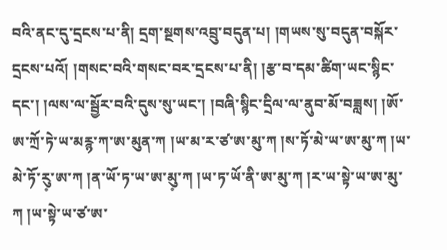བའི་ནང་དུ་དྲངས་པ་ནི། དྲག་སྔགས་འབྲུ་བདུན་པ། །གཡས་སུ་བདུན་བསྐོར་དྲངས་པའོ། །གསང་བའི་གསང་བར་དྲངས་པ་ནི། །རྩ་བ་དམ་ཚིག་ཡང་སྙིང་དང་། །ལས་ལ་སྦྱོར་བའི་དུས་སུ་ཡང་། །བཞི་སྙིང་དྲིལ་ལ་ནུབ་མོ་བཟླས། །ཨོ་ཨ་ཀྲོ་ཏེ་ཡ་མརྙ་ཀ་ཨ་མུན་ཀ །ཡ་མ་ར་ཙ་ཨ་མུ་ཀ །ས་ཏོ་མེ་ཡ་ཨ་མུ་ཀ །ཡ་མེ་ཏོ་རུ༷་ཨ་ཀ །ན་ཡོ་ཏ་ཡ་ཨ་མུ༷་ཀ །ཡ་ཏ་ཡོ་ནི་ཨ་མུ་ཀ །ར་ཡ་སྟེ་ཡ་ཨ་མུ་ཀ །ཡ་སྟེ་ཡ་ཙ་ཨ་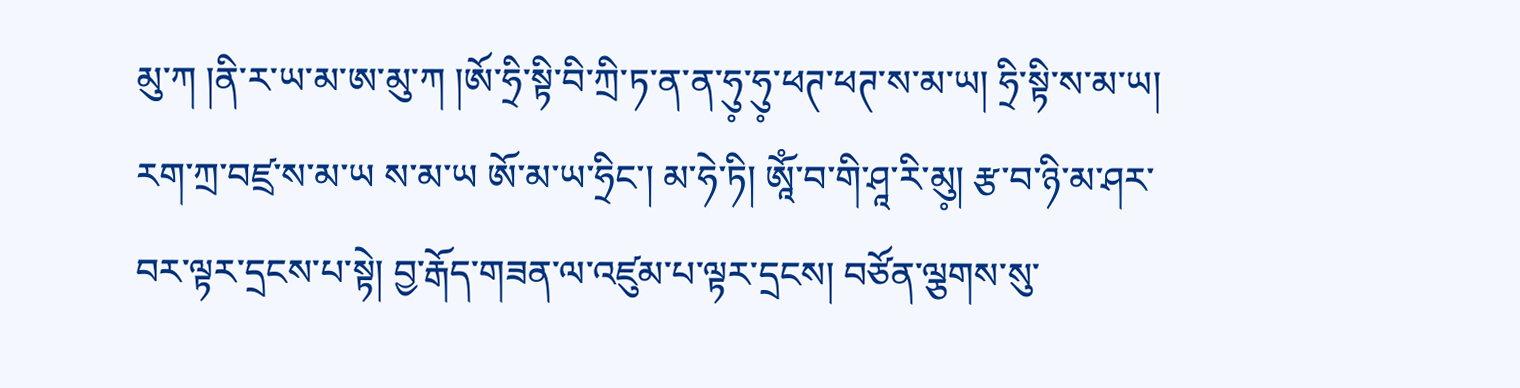མུ་ཀ །ནི་ར་ཡ་མ་ཨ་མུ་ཀ །ཨོ་ཧྲི་སྟི་བི་ཀྲི་ཏ་ན་ན་ཧུ༷་ཧུ༷་ཕཊ་ཕཊ་ས་མ་ཡ། ཧྲི་སྟི་ས་མ་ཡ། རག་ཀྲ་བཛྲ་ས་མ་ཡ ས་མ་ཡ ཨོ་མ་ཡ་ཧྲིང་། མ་ཧེ་ཏི། ཨཱོཾ་བ་གི་ཤཱ་རི་མུ༷། རྩ་བ་ཉི་མ་ཤར་བར་ལྟར་དྲངས་པ་སྟེ། བྱ་རྒོད་གཟན་ལ་འཛུམ་པ་ལྟར་དྲངས། བཙོན་ལྕགས་སུ་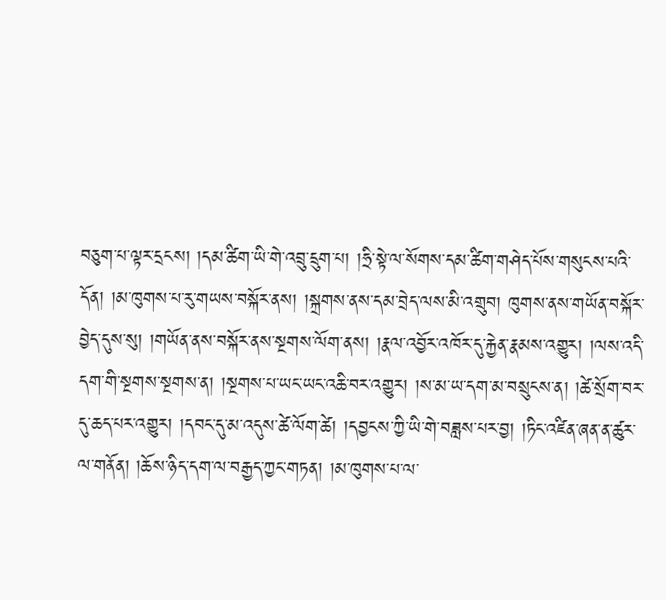བཅུག་པ་ལྟར་དྲངས། །དམ་ཚིག་ཡི་གེ་འབྲུ་དྲུག་པ། །ཧྲི་སྟེ་ལ་སོགས་དམ་ཚིག་གཤེད་པོས་གསུངས་པའི་དོན། །མ་ཁུགས་པ་རུ་གཡས་བསྐོར་ནས། །སྐྲགས་ནས་དམ་བྲེད་ལས་མི་འགྲུབ། ཁུགས་ནས་གཡོན་བསྐོར་བྱེད་དུས་སུ། །གཡོན་ནས་བསྐོར་ནས་སྔགས་ལོག་ནས། །རྣལ་འབྱོར་འཁོར་དུ་རྐྱེན་རྣམས་འགྱུར། །ལས་འདི་དག་གི་སྔགས་སྔགས་ན། །སྔགས་པ་ཡང་ཡང་འཆི་བར་འགྱུར། །ས་མ་ཡ་དག་མ་བསྲུངས་ན། །ཚེ་སྲོག་བར་དུ་ཆད་པར་འགྱུར། །དབང་དུ་མ་འདུས་ཚེ་ལོག་ཚེ། །དབྱངས་ཀྱི་ཡི་གེ་བཟླས་པར་བྱ། །ཏིང་འཛིན་ཞན་ན་ཚུར་ལ་གནོན། །ཆོས་ཉིད་དག་ལ་བརྒྱད་ཀྱང་གཏན། །མ་ཁུགས་པ་ལ་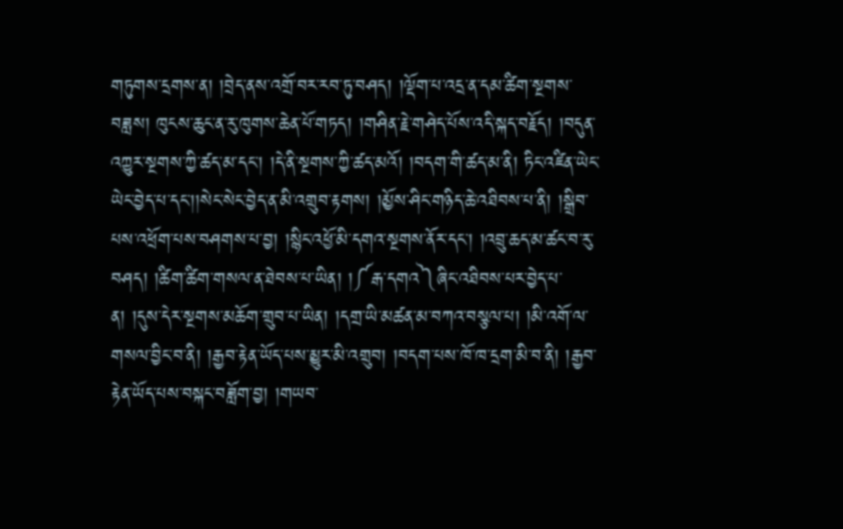གཏུགས་དྲགས་ན། །བྲེད་ནས་འགྲོ་བར་རབ་ཏུ་བཤད། །ལྡོག་པ་འདྲ་ན་དམ་ཚིག་སྔགས་བཟླས། ཁུངས་ཆུང་ན་རུ་ཁུགས་ཆེན་པོ་གཏད། །གཤིན་རྗེ་གཤེད་པོས་འདི་སྐད་བརྗོད། །བདུན་འཀྱུར་སྔགས་ཀྱི་ཚད་མ་དང་། །དེ་ནི་སྔགས་ཀྱི་ཚད་མའོ། །བདག་གི་ཚད་མ་ནི། ཏིང་འཛིན་ཡེང་ཡེང་བྱེད་པ་དང་།།སེང་སེང་བྱེད་ན་མི་འགྲུབ་རྟགས། །མྱོས་ཤིང་གཉིད་ཆེ་འཐིབས་པ་ནི། །སྒྲིབ་པས་འཕྲོག་པས་བཤགས་པ་བྱ། །སྙིང་འཕྱོ་མི་དགའ་སྔགས་ནོར་དང་། །འབྲུ་ཆད་མ་ཚང་བ་རུ་བཤད། །ཚིག་ཚིག་གསལ་ན་ཐེབས་པ་ཡིན། །༼རྒ་དགའ༽ཞིང་འཐིབས་པར་བྱེད་པ་ན། །དུས་དེར་སྔགས་མཆོག་གྲུབ་པ་ཡིན། །དགྲ་ཡི་མཚན་མ་བཀའ་བསྩལ་པ། །མི་འགོ་ལ་གསལ་བྱིང་བ་ནི། །རྒྱབ་རྟེན་ཡོད་པས་མྱུར་མི་འགྲུབ། །བདག་པས་ཁོ་ཁ་དྲག་མི་བ་ནི། །རྒྱབ་རྟེན་ཡོད་པས་བསྐང་བཟློག་བྱ། །གཡབ་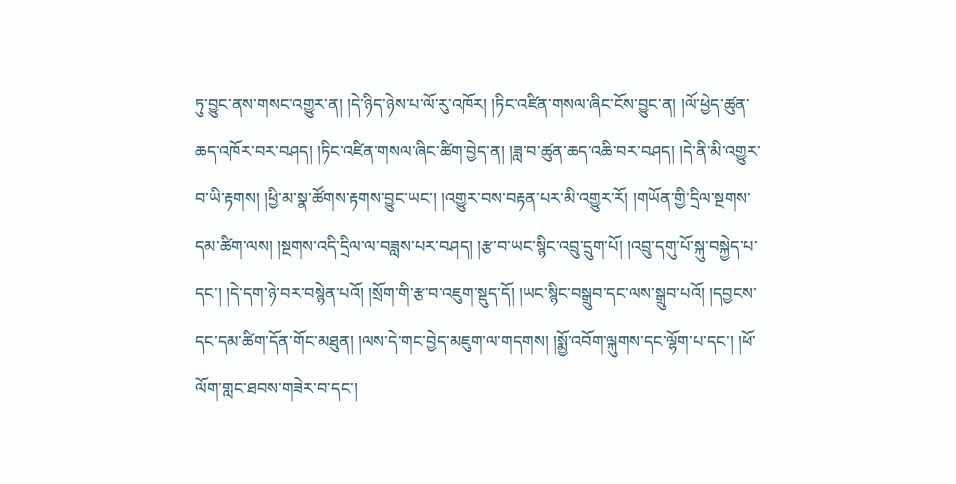ཏུ་བྱུང་ནས་གསང་འགྱུར་ན། །དེ་ཉིད་ཉེས་པ་ལོ་རུ་འཁོར། །ཏིང་འཛིན་གསལ་ཞིང་ངོས་བྱུང་ན། །ལོ་ཕྱེད་ཚུན་ཆད་འཁོར་བར་བཤད། །ཏིང་འཛིན་གསལ་ཞིང་ཚིག་བྱེད་ན། །ཟླ་བ་ཚུན་ཆད་འཆི་བར་བཤད། །དེ་ནི་མི་འགྱུར་བ་ཡི་རྟགས། །ཕྱི་མ་སྣ་ཚོགས་རྟགས་བྱུང་ཡང་། །འགྱུར་བས་བརྟན་པར་མི་འགྱུར་རོ། །གཡོན་གྱི་དྲིལ་སྔགས་དམ་ཚིག་ལས། །སྔགས་འདི་དྲིལ་ལ་བཟླས་པར་བཤད། །རྩ་བ་ཡང་སྙིང་འབྲུ་དྲུག་པོ། །འབྲུ་དགུ་པོ་སྐུ་བསྐྱེད་པ་དང་། །དེ་དག་ཉེ་བར་བསྙེན་པའོ། །སྲོག་གི་རྩ་བ་འཇུག་སྡུད་དོ། །ཡང་སྙིང་བསྒྲུབ་དང་ལས་སྒྲུབ་པའོ། །དབྱངས་དང་དམ་ཚིག་དོན་གོང་མཐུན། །ལས་དེ་གང་བྱེད་མཇུག་ལ་གདགས། །སྨྱོ་འབོག་ལྐུགས་དང་ལྷོག་པ་དང་། །ཕོ་ལོག་གླང་ཐབས་གཟེར་བ་དང་།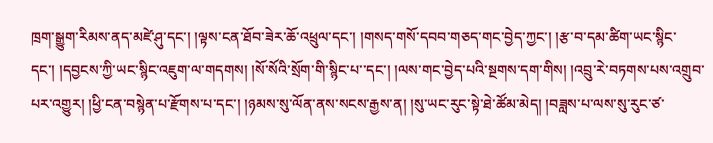ཁྲག་སྒྱུག་རིམས་ནད་མཛེ་ཤུ་དང་། །ལྟས་ངན་ཐོབ་ཟེར་ཆོ་འཕྲུལ་དང་། །གསད་གསོ་དབབ་གཅད་གང་བྱེད་ཀྱང་། །རྩ་བ་དམ་ཚིག་ཡང་སྙིང་དང་། །དབྱངས་ཀྱི་ཡང་སྙིང་འཇུག་ལ་གདགས། །སོ་སོའི་སྲོག་གི་སྙིང་པ་་དང་། །ལས་གང་བྱེད་པའི་སྔགས་དག་གིས། །འབྲུ་རེ་བཏགས་པས་འགྲུབ་པར་འགྱུར། །ཕྱི་ངན་བསྙེན་པ་རྫོགས་པ་དང་། །ཉམས་སུ་ལོན་ནས་སངས་རྒྱས་ན། །སུ་ཡང་རུང་སྟེ་ཐེ་ཚོམ་མེད། །བཟླས་པ་ལས་སུ་རུང་ཙ་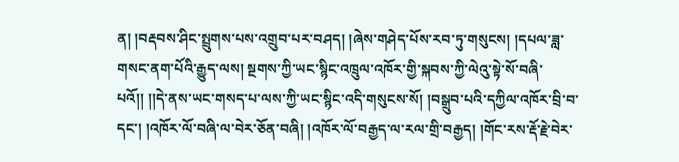ན། །བརྡབས་ཤིང་སྤྲུགས་པས་འགྲུབ་པར་བཤད། །ཞེས་གཤེད་པོས་རབ་ཏུ་གསུངས། །དཔལ་ཟླ་གསང་ནག་པོའི་རྒྱུད་ལས། སྔགས་ཀྱི་ཡང་སྙིང་འཁྲུལ་འཁོར་གྱི་སྐབས་ཀྱི་ལེའུ་སྟེ་སོ་བཞི་པའོ།། །།དེ་ནས་ཡང་གསད་པ་ལས་ཀྱི་ཡང་སྙིང་འདི་གསུངས་སོ། །བསྒྲུབ་པའི་དཀྱིལ་འཁོར་བྲི་བ་དང་། །འཁོར་ལོ་བཞི་ལ་བེར་ཅོན་བཞི། །འཁོར་ལོ་བརྒྱད་ལ་རལ་གྲི་བརྒྱད། །གོང་རས་རྡོ་རྗེ་བེར་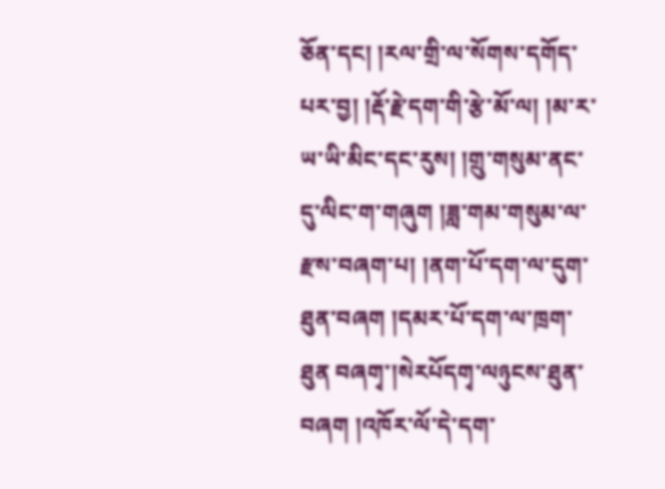ཅོན་དང། །རལ་གྲི་ལ་སོགས་དགོད་པར་བྱ། །རྡོ་རྗེ་དག་གི་རྩེ་མོ་ལ། །མ་ར་ཡ་ཡི་མིང་དང་རུས། །གྲུ་གསུམ་ནང་དུ་ལིང་ག་གཞུག །ཟླ་གམ་གསུམ་ལ་རྫས་བཞག་པ། །ནག་པོ་དག་ལ་དུག་ཐུན་བཞག །དམར་པོ་དག་ལ་ཁྲག་ཐུན བཞགྭ་།སེརཔོདགྭ་ལཉུངས་ཐུན་བཞག །འཁོར་ལོ་དེ་དག་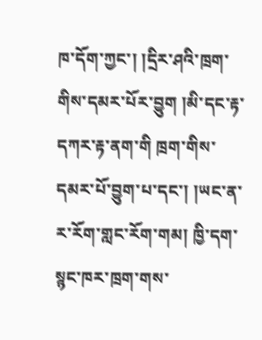ཁ་དོག་ཀྱང་། །དྲིར་ཤའི་ཁྲག་གིས་དམར་པོར་བྱུག །མི་དང་རྟ་དཀར་རྟ་ནག་གི ཁྲག་གིས་དམར་པོ་བྱུག་པ་དང་། །ཡང་ན་ར་རོག་གླང་རོག་གམ། ཁྱི་དག་སྙང་ཁར་ཁྲག་གས་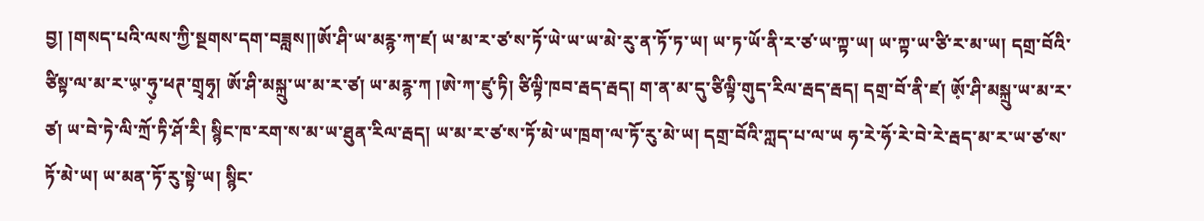བྱ། །གསད་པའི་ལས་ཀྱི་སྔགས་དག་བཟླས།།ཨོ་ཤི་ཡ་མརྙ་ཀ་ཛ། ཡ་མ་ར་ཙ་ས་ཏོ་ཡེ་ཡ་ཡ་མེ་རུ་ན་ཏོ་ཏ་ཡ། ཡ་ཏ་ཡོ་ནི་ར་ཙ་ཡ་ཀྟ་ཡ། ཡ་ཀྟ་ཡ་ཙི་ར་མ་ཡ། དགྲ་བོའི་ཙིསྟ་ལ་མ་ར་ཡ༷་ཧུ༷་ཕཊ་གྲྭཧྭ། ཨོ་ཤི་མསྐྲུ་ཡ་མ་ར་ཙ། ཡ་མརྙ་ཀ །ཨེ་ཀ་ཛུ་ཏི། ཙིལྟི་ཁབ་རྦད་རྦད། ག་ན་མ་དུ་ཙིལྟི་གུད་རིལ་རྦད་རྦད། དགྲ་བོ་ནི་ཛ། ཨོ༷་ཤི་མསྐྲུ་ཡ་མ་ར་ཙ། ཡ་བེ་ཏེ་ལི་ཀྲོ་ཏི་ཤོ་རི། སྙིང་ཁ་རག་ས་མ་ཡ་ཐུན་རིལ་རྦད། ཡ་མ་ར་ཙ་ས་ཏོ་མེ་ཡ་ཁྲག་ལ་ཏོ་རུ་མེ་ཡ། དགྲ་བོའི་ཀླད་པ་ལ་ཡ ཧ་རེ་ཧོ་རེ་བེ་རེ་རྦད་མ་ར་ཡ་ཙ་ས་ཏོ་མེ་ཡ། ཡ་མན་ཏོ་རུ་སྟེ་ཡ། སྙིང་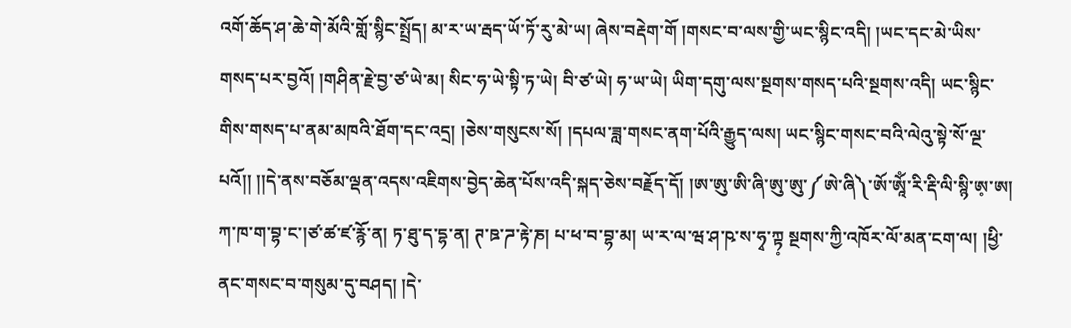འགོ་ཆོད་ཤ་ཆེ་གེ་མོའི་གློ་སྙིང་སྤྲོད། མ་ར་ཡ་རྦད་ཡོ་ཏོ་རུ་མེ་ཡ། ཞེས་བརྡེག་གོ །གསང་བ་ལས་གྱི་ཡང་སྙིང་འདི། །ཡང་དང་མེ་ཡིས་གསད་པར་བྱའོ། །གཤིན་རྗེ་བྱ་ཙ་ཡེ་མ། སིང་ཧ་ཡེ་སྟི་ཏ་ཡེ། བི་ཙ་ཡེ། ཧ་ཡ་ཡེ། ཡིག་དགུ་ལས་སྔགས་གསད་པའི་སྔགས་འདི། ཡང་སྙིང་གིས་གསད་པ་ནམ་མཁའི་ཐོག་དང་འདྲ། །ཅེས་གསུངས་སོ། །དཔལ་ཟླ་གསང་ནག་པོའི་རྒྱུད་ལས། ཡང་སྙིང་གསང་བའི་ལེའུ་སྟེ་སོ་ལྔ་པའོ།། །།དེ་ནས་བཅོམ་ལྡན་འདས་འཇིགས་བྱེད་ཆེན་པོས་འདི་སྐད་ཅེས་བརྗོད་དོ། །ཨ་ཨུ་ཨི་ཞི་ཨུ་ཨུ་༼ཨེ་ཞི༽་ཨོ་ཨཱོཾ་རི་རྡི་ལི་སྙི་ཨ༷་ཨ། ཀ་ཁ་ག་བྷ་ང་།ཙ་ཚ་ཛ་རྙོ་ན། ཏ་ཐུ་ད་དྷ་ན། ཊ་ཋ་ཌ་རྟེ་ཎ། པ་ཕ་བ་བྷ་མ། ཡ་ར་ལ་ཝ་ཤ་ཥ་ས་ཧྭ་ཀྟ༷ སྔགས་ཀྱི་འཁོར་ལོ་མན་ངག་ལ། །ཕྱི་ནང་གསང་བ་གསུམ་དུ་བཤད། །དེ་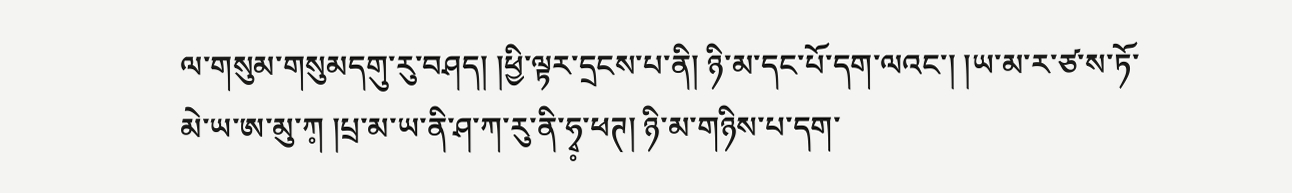ལ་གསུམ་གསུམདགུ་རུ་བཤད། །ཕྱི་ལྟར་དྲངས་པ་ནི། ཉི་མ་དང་པོ་དག་ལའང་། །ཡ་མ་ར་ཙ་ས་ཏོ་མེ་ཡ་ཨ་མུ་ཀ༷ །པྲ་མ་ཡ་ནི་ཤ་ཀ་རུ་ནི་ཧྭ༷་ཕཊ། ཉི་མ་གཉིས་པ་དག་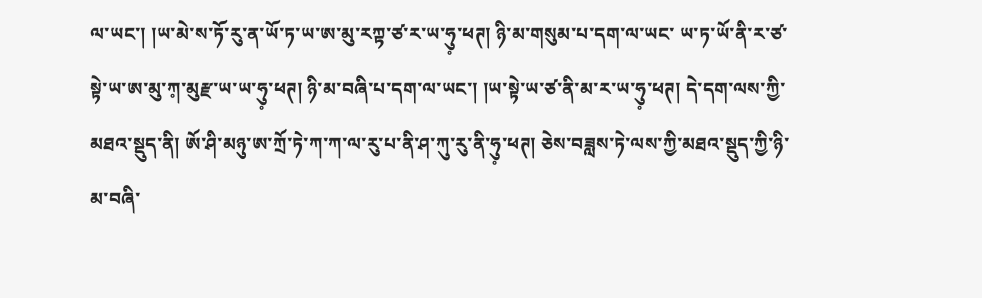ལ་ཡང་། །ཡ་མེ་ས་ཏོ་རུ་ན་ཡོ་ཏ་ཡ་ཨ་མུ་རཀྟ་ཙ་ར་ཡ་ཧུ༷་ཕཊ། ཉི་མ་གསུམ་པ་དག་ལ་ཡང་ ཡ་ཏ་ཡོ་ནི་ར་ཙ་སྟེ་ཡ་ཨ་མུ་ཀ༷་མུརྫ་ཡ་ཡ་ཧུ༷་ཕཊ། ཉི་མ་བཞི་པ་དག་ལ་ཡང་། །ཡ་སྟེ་ཡ་ཙ་ནི་མ་ར་ཡ་ཧུ༷་ཕཊ། དེ་དག་ལས་ཀྱི་མཐའ་སྡུད་ནི། ཨོ་ཤི་མཉུ་ཨ་ཀྲོ་ཏེ་ཀ་ཀ་ལ་རུ་པ་ནི་ཤ་ཀུ་རུ་ནི་ཧུ༷་ཕཊ། ཅེས་བཟླས་ཏེ་ལས་ཀྱི་མཐའ་སྡུད་ཀྱི་ཉི་མ་བཞི་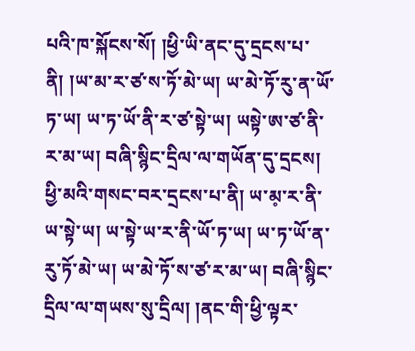པའི་ཁ་སྐོངས་སོ། །ཕྱི་ཡི་ནང་དུ་དྲངས་པ་ནི། །ཡ་མ་ར་ཙ་ས་ཏོ་མེ་ཡ། ཡ་མེ་ཏོ་རུ་ན་ཡོ་ཏ་ཡ། ཡ་ཏ་ཡོ་ནི་ར་ཙ་སྟེ་ཡ། ཡསྟེ་ཨ་ཙ་ནི་ར་མ་ཡ། བཞི་སྙིང་དྲིལ་ལ་གཡོན་དུ་དྲངས། ཕྱི་མའི་གསང་བར་དྲངས་པ་ནི། ཡ་མ༷་ར་ནི་ཡ་སྟེ་ཡ། ཡ་སྟེ་ཡ་ར་ནི་ཡོ་ཏ་ཡ། ཡ་ཏ་ཡོ་ན་རུ་ཏོ་མེ་ཡ། ཡ་མེ་ཏོ་ས་ཙ་ར་མ་ཡ། བཞི་སྙིང་དྲིལ་ལ་གཡས་སུ་དྲིལ། །ནང་གི་ཕྱི་ལྟར་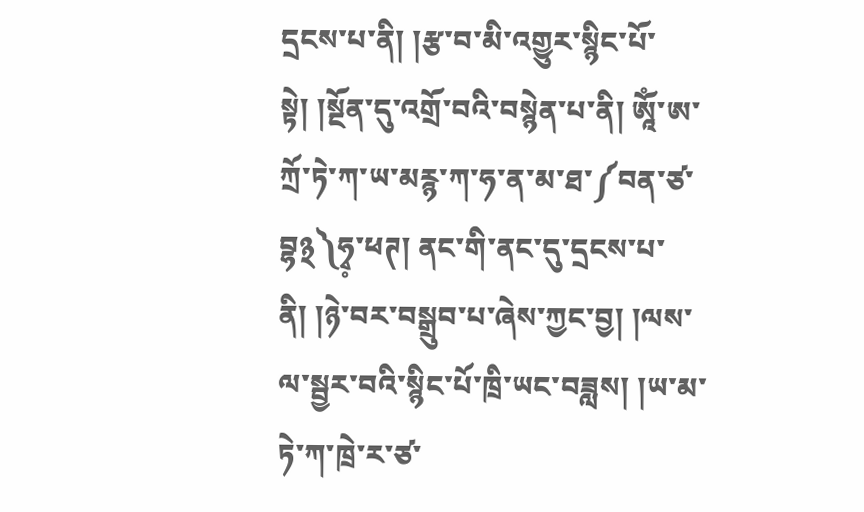དྲངས་པ་ནི། །རྩ་བ་མི་འགྱུར་སྙིང་པོ་སྟེ། །སྔོན་དུ་འགྲོ་བའི་བསྙེན་པ་ནི། ཨཱོཾ་ཨ་ཀྲོ་ཏེ་ཀ་ཡ་མརྙ་ཀ་ཧ་ན་མ་ཐ་༼བན་ཙ་བྷ྅༽ཧྭ༷་ཕཊ། ནང་གི་ནང་དུ་དྲངས་པ་ནི། །ཉེ་བར་བསྒྲུབ་པ་ཞེས་ཀྱང་བྱ། །ལས་ལ་སྦྱར་བའི་སྙིང་པོ་ཁྲི་ཡང་བཟླས། །ཡ་མ་ཏེ་ཀ་ཁྲེ་ར་ཙ་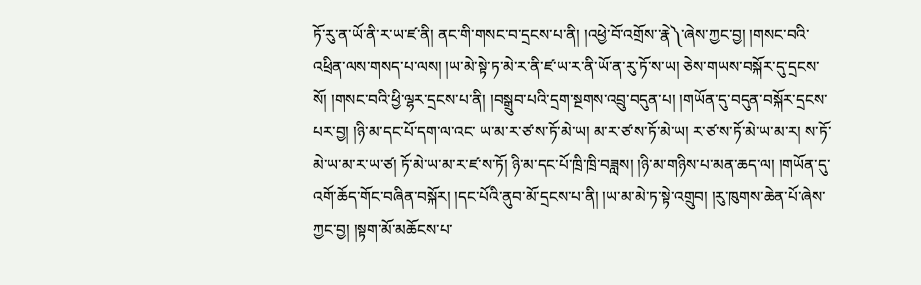ཏོ་རུ་ན་ཡོ་ནི་ར་ཡ་ཛ་ནི། ནང་གི་གསང་བ་དྲངས་པ་ནི། །འཕྱེ་བོ་འགྲོས་་རྣེ༽་ཞེས་ཀྱང་བྱ། །གསང་བའི་འཕྲིན་ལས་གསད་པ་ལས། །ཡ་མེ་སྟེ་ཏ་མེ་ར་ནི་ཛ་ཡ་ར་ནི་ཡོ་ན་རུ་ཏོ་ས་ཡ། ཅེས་གཡས་བསྐོར་དུ་དྲངས་སོ། །གསང་བའི་ཕྱི་ལྷར་དྲངས་པ་ནི། །བསྒྲུབ་པའི་དྲག་སྔགས་འབྲུ་བདུན་པ། །གཡོན་དུ་བདུན་བསྐོར་དྲངས་པར་བྱ། །ཉི་མ་དང་པོ་དག་ལ་འང་ ཡ་མ་ར་ཙ་ས་ཏོ་མེ་ཡ། མ་ར་ཙ་ས་ཏོ་མེ་ཡ། ར་ཙ་ས་ཏོ་མེ་ཡ་མ་ར། ས་ཏོ་མེ་ཡ་མ་ར་ཡ་ཙ། ཏོ་མེ་ཡ་མ་ར་ཛ་ས་ཏོ། ཉི་མ་དང་པོ་ཁྲི་ཁྲི་བཟླས། །ཉི་མ་གཉིས་པ་མན་ཆད་ལ། །གཡོན་དུ་འགོ་ཆོད་གོང་བཞིན་བསྐོར། །དང་པོའི་ནུབ་མོ་དྲངས་པ་ནི། །ཡ་མ་མེ་ཏ་སྟེ་འགྲུབ། །རུ་ཁུགས་ཆེན་པོ་ཞེས་ཀྱང་བྱ། །སྟག་མོ་མཆོངས་པ་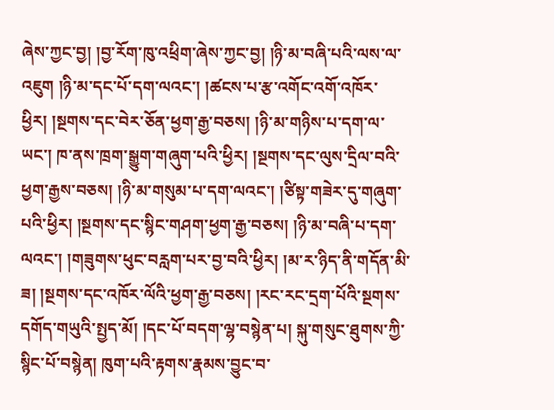ཞེས་ཀྱང་བྱ། །བྱ་རོག་ཁུ་འཕྲིག་ཞེས་ཀྱང་བྱ། །ཉི་མ་བཞི་པའི་ལས་ལ་འཇུག །ཉི་མ་དང་པོ་དག་ལའང་། །ཚངས་པ་རྩ་འགོང་འགོ་འཁོར་ཕྱིར། །སྔགས་དང་བེར་ཅོན་ཕྱག་རྒྱ་བཅས། །ཉི་མ་གཉིས་པ་དག་ལ་ཡང་། ཁ་ནས་ཁྲག་སྒྱུག་གཞུག་པའི་ཕྱིར། །སྔགས་དང་ལུས་དྲིལ་བའི་ཕྱག་རྒྱས་བཅས། །ཉི་མ་གསུམ་པ་དག་ལའང་། །ཙིསྟ་གཟེར་དུ་གཞུག་པའི་ཕྱིར། །སྔགས་དང་སྙིང་གཤག་ཕྱག་རྒྱ་བཅས། །ཉི་མ་བཞི་པ་དག་ལའང་། །གཟུགས་ཕུང་བརླག་པར་བྱ་བའི་ཕྱིར། །མ་ར་ཉིད་ནི་གདོན་མི་ཟ། །སྔགས་དང་འཁོར་ལོའི་ཕྱག་རྒྱ་བཅས། །རང་རང་དྲག་པོའི་སྔགས་དགོད་གཡུའི་སྤྱད་མོ། །དང་པོ་བདག་ལྷ་བསྙེན་པ། སྐུ་གསུང་ཐུགས་ཀྱི་སྙིང་པོ་བསྙེན། ཁུག་པའི་རྟགས་རྣམས་བྱུང་བ་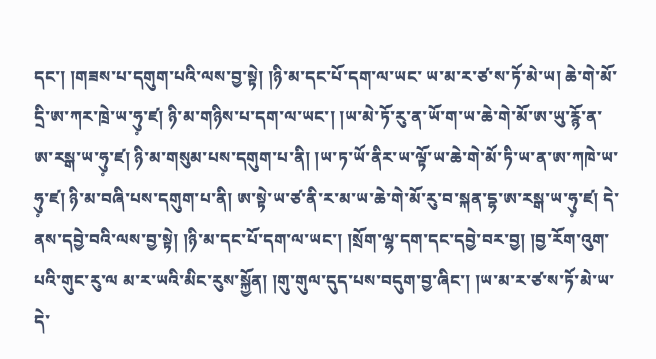དང་། །གཟས་པ་དགུག་པའི་ལས་བྱ་སྟེ། །ཉི་མ་དང་པོ་དག་ལ་ཡང་ ཡ་མ་ར་ཙ་ས་ཏོ་མེ་ཡ། ཆེ་གེ་མོ་དྲི་ཨ་ཀར་ཁྲེ་ཡ་ཧུ༷་ཛ། ཉི་མ་གཉིས་པ་དག་ལ་ཡང་། །ཡ་མེ་ཏོ་རུ་ན་ཡོ་ག་ཡ་ཆེ་གེ་མོ་ཨ་ཡུ་རྙོ་ན་ཨ་རསྒ་ཡ་ཧུ༷་ཛ། ཉི་མ་གསུམ་པས་དགུག་པ་ནི། །ཡ་ཏ་ཡོ་ནིར་ཡ་ལྟོ་ཡ་ཆེ་གེ་མོ་ཏི་ཡ་ན་ཨ་ཀཁེ་ཡ་ཧུ༷་ཛ། ཉི་མ་བཞི་པས་དགུག་པ་ནི། ཨ་སྟེ་ཡ་ཙ་ནི་ར་མ་ཡ་ཆེ་གེ་མོ་རུ་བ་སྐན་དྷ་ཨ་རསྒ་ཡ་ཧུ༷་ཛ། དེ་ནས་དབྱེ་བའི་ལས་བྱ་སྟེ། །ཉི་མ་དང་པོ་དག་ལ་ཡང་། །སྲོག་ལྷ་དག་དང་དབྱེ་བར་བྱ། །བྱ་རོག་འུག་པའི་གུང་རུ་ལ མ་ར་ཡའི་མིང་རུས་སྐྱོན། །གུ་གུལ་དུད་པས་བདུག་བྱ་ཞིང་། །ཡ་མ་ར་ཙ་ས་ཏོ་མེ་ཡ་དེ་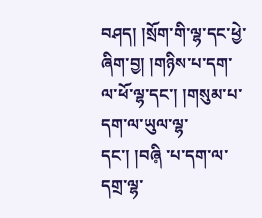བཤད། །སྲོག་གི་ལྷ་དང་ཕྱེ་ཞིག་བྱ། །གཉིས་པ་དག་ལ་ཕོ་ལྷ་དང་། །གསུམ་པ་དག་ལ་ཡུལ་ལྷ་དང་། །བཞི༷ ་པ་དག་ལ་དགྲ་ལྷ་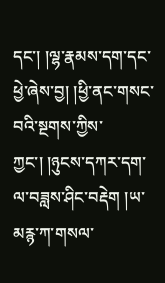དང་། །ལྷ་རྣམས་དག་དང་ཕྱེ་ཞེས་བྱ། །ཕྱི་ནང་གསང་བའི་སྔགས་ཀྱིས་ཀྱང་། །ཉུངས་དཀར་དག་ལ་བཟླས་ཤིང་བརྡེག །ཡ་མརྙ་ཀ་གསལ་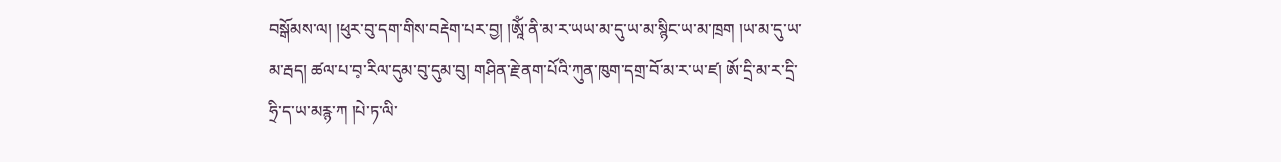བསྒོམས་ལ། །ཕུར་བུ་དག་གིས་བརྡེག་པར་བྱ། །ཨཱོཾ་ནི་མ་ར་ཡཡ་མ་དུ་ཡ་མ་སྙིང་ཡ་མ་ཁྲག །ཡ་མ་དུ་ཡ་མ་རྦད། ཚལ་པ་བ༷་རིལ་དུམ་བུ་དུམ་བུ། གཤིན་རྗེ་ནག་པོའི་ཀུན་ཁུག་དགྲ་བོ་མ་ར་ཡ་ཛ། ཨོ་དྲི་མ་ར་དྲི་ཧྲི་ད་ཡ་མརྙ་ཀ །པེ་ཏ་ལི་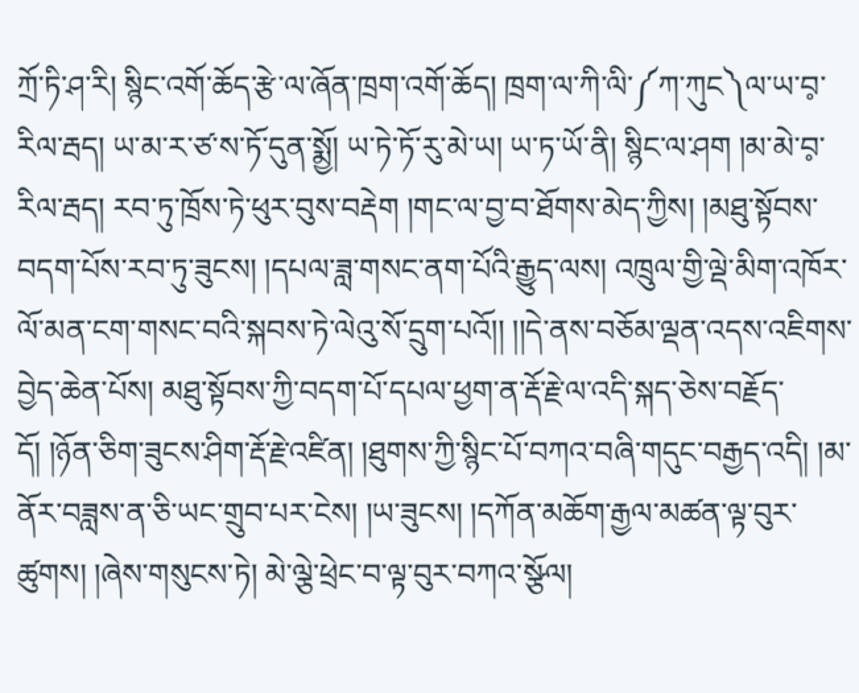ཀྲོ་ཏི་ཤ་རི། སྙིང་འགོ་ཆོད་རྩེ་ལ་ཞོན་ཁྲག་འགོ་ཆོད། ཁྲག་ལ་ཀི་ལི་༼ཀ་ཀུང༽ལ་ཡ་བ༷་རིལ་རྦད། ཡ་མ་ར་ཙ་ས་ཏོ་དུན་སྨྱོ། ཡ་ཏེ་ཏོ་རུ་མེ་ཡ། ཡ་ཏ་ཡོ་ནི། སྙིང་ལ་ཤག །མ་མེ་བ༷་རིལ་རྦད། རབ་ཏུ་ཁྲོས་ཏེ་ཕུར་བུས་བརྡེག །གང་ལ་བྱ་བ་ཐོགས་མེད་ཀྱིས། །མཐུ་སྟོབས་བདག་པོས་རབ་ཏུ་ཟུངས། །དཔལ་ཟླ་གསང་ནག་པོའི་རྒྱུད་ལས། འཁྲུལ་གྱི་ལྡེ་མིག་འཁོར་ལོ་མན་ངག་གསང་བའི་སྐབས་ཏེ་ལེའུ་སོ་དྲུག་པའོ།། །།དེ་ནས་བཅོམ་ལྡན་འདས་འཇིགས་བྱེད་ཆེན་པོས། མཐུ་སྟོབས་ཀྱི་བདག་པོ་དཔལ་ཕྱག་ན་རྡོ་རྗེ་ལ་འདི་སྐད་ཅེས་བརྗོད་དོ། །ཉོན་ཅིག་ཟུངས་ཤིག་རྡོ་རྗེ་འཛིན། །ཐུགས་ཀྱི་སྙིང་པོ་བཀའ་བཞི་གདུང་བརྒྱད་འདི། །མ་ནོར་བཟླས་ན་ཅི་ཡང་གྲུབ་པར་ངེས། །ཡ་ཟུངས། །དཀོན་མཆོག་རྒྱལ་མཚན་ལྟ་བུར་ཚུགས། །ཞེས་གསུངས་ཏེ། མེ་ལྕེ་ཕྲེང་བ་ལྟ་བུར་བཀའ་སྩོལ།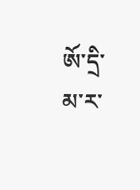ཨོ་དྲི་མ་ར་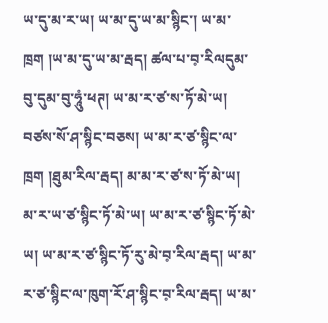ཡ་དུ་མ་ར་ཡ། ཡ་མ་དུ་ཡ་མ་སྙིང་། ཡ་མ་ཁྲག །ཡ་མ་དུ་ཡ་མ་རྦད། ཚལ་པ་བ༷་རིལདུམ་བུ་དུམ་བུ་ཧཱུཾ་ཕཊ། ཡ་མ་ར་ཙ་ས་ཏོ་མེ་ཡ། བཙས་སོ་ཤ་སྙིང་བཅས། ཡ་མ་ར་ཙ་སྙིང་ལ་ཁྲག །ཐུམ་རིལ་རྦད། མ་མ་ར་ཙ་ས་ཏོ་མེ་ཡ། མ་ར་ཡ་ཙ་སྙིང་ཏོ་མེ་ཡ། ཡ་མ་ར་ཙ་སྙིང་ཏོ་མེ་ཡ། ཡ་མ་ར་ཙ་སྙིང་ཏོ་རུ་མེ་བ༷་རིལ་རྦད། ཡ་མ་ར་ཙ་སྙིང་ལ་ཁུག་རོ་ཤ་སྙིང་བ༷་རིལ་རྦད། ཡ་མ་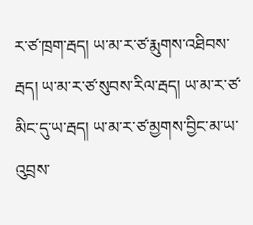ར་ཙ་ཁྲག་རྦད། ཡ་མ་ར་ཙ་རྨུགས་འཐིབས་རྦད། ཡ་མ་ར་ཙ་སུབས་རིལ་རྦད། ཡ་མ་ར་ཙ་མིང་དུ་ཡ་རྦད། ཡ་མ་ར་ཙ་མྱགས་བྱིང་མ་ཡ་འུབྲས་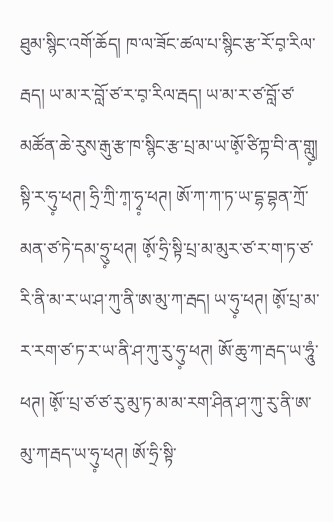ཐུམ་སྙིང་འགོ་ཆོད། ཁ་ལ་ཟོང་ཚལ་པ་སྙིང་རྩ་རོ་བ༷་རིལ་རྦད། ཡ་མ་ར་བློ་ཙ་ར་བ༷་རིལ་རྦད། ཡ་མ་ར་ཙ་བློ་ཙ་མཚོན་ཆེ་རུས་རྒུ་རྩ་ཁ་སྙིང་རྩ་པྲ་མ་ཡ་ཨོ༷་ཙིཀྟ་བི་ན་གླུ༷། སྟི་ར་ཧུ༷་ཕཊ། ཧྲི་ཀྲི་ཀ༷་ཧྭ༷་ཕཊ། ཨོ་ཀ་ཀ་ཏ་ཡ་དྷ་བྷན་ཀྲོ་མན་ཙ་ཏེ་དམ་ཧྲུ༷་ཕཊ། ཨོ༷་ཧྲི་སྟི་པྲ་མ་མུར་ཙ་ར་ག་ཏ་ཙ་རི་ནི་མ་ར་ཡ་ཤ་ཀུ་ནི་ཨ་མུ་ཀ་རྦད། ཡ་ཧུ༷་ཕཊ། ཨོ༷་པྲ་མ་ར་རག་ཙ་ཏ་ར་ཡ་ནི་ཤ་ཀུ་རུ་ཧུ༷་ཕཊ། ཨོ་ཆུ་ཀ་རྦད་ཡ་ཧཱུཾ་ཕཊ། ཨོ༷་་པྲ་ཙ་ཙ་རུ་མུ་ཏ་མ་མ་རག་ཤིན་ཤ་ཀུ་རུ་ནི་ཨ་མུ་ཀ་རྦད་ཡ་ཧུ༷་ཕཊ། ཨོ་ཧྲི་སྟི་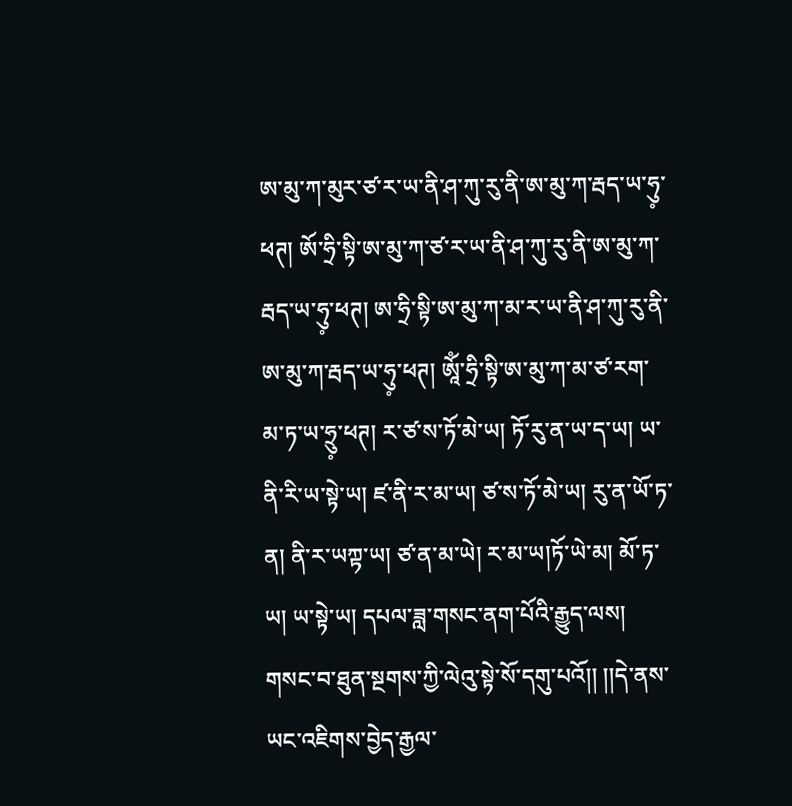ཨ་མུ་ཀ་མུར་ཙ་ར་ཡ་ནི་ཤ་ཀུ་རུ་ནི་ཨ་མུ་ཀ་རྦད་ཡ་ཧུ༷་ཕཊ། ཨོ་ཧྲི་སྟི་ཨ་མུ་ཀ་ཙ་ར་ཡ་ནི་ཤ་ཀུ་རུ་ནི་ཨ་མུ་ཀ་རྦད་ཡ་ཧུ༷་ཕཊ། ཨ་ཧྲི་སྟི་ཨ་མུ་ཀ་མ་ར་ཡ་ནི་ཤ་ཀུ་རུ་ནི་ཨ་མུ་ཀ་རྦད་ཡ་ཧུ༷་ཕཊ། ཨཱོཾ་ཧྲི་སྟི་ཨ་མུ་ཀ་མ་ཙ་རག་མ་ཏ་ཡ་ཧྲུ༷་ཕཊ། ར་ཙ་ས་ཏོ་མེ་ཡ། ཏོ་རུ་ན་ཡ་ད་ཡ། ཡ་ནི་རི་ཡ་སྟེ་ཡ། ཛ་ནི་ར་མ་ཡ། ཙ་ས་ཏོ་མེ་ཡ། རུ་ན་ཡོ་ཏ་ན། ནི་ར་ཡཀྟ་ཡ། ཙ་ན་མ་ཡེ། ར་མ་ཡ།ཏོ་ཡེ་མ། མོ་ཏ་ཡ། ཡ་སྟེ་ཡ། དཔལ་ཟླ་གསང་ནག་པོའི་རྒྱུད་ལས། གསང་བ་ཐུན་སྔགས་ཀྱི་ལེའུ་སྟེ་སོ་དགུ་པའོ།། །།དེ་ནས་ཡང་འཇིགས་བྱེད་རྒྱལ་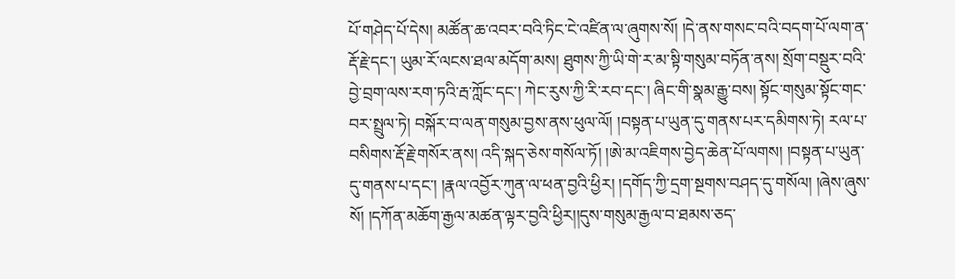པོ་གཤེད་པོ་དེས། མཚོན་ཆ་འབར་བའི་ཏིང་ངེ་འཛིན་ལ་ཞུགས་སོ། །དེ་ནས་གསང་བའི་བདག་པོ་ལག་ན་རྡོ་རྗེ་དང་། ཡུམ་རོ་ལངས་ཐལ་མདོག་མས། ཐུགས་ཀྱི་ཡི་གེ་ར་མ་སྟི་གསུམ་བཏོན་ནས། སྲོག་བསྡུར་བའི་བྱེ་བྲག་ལས་རག་ཏའི་རྦ་ཀློང་དང་། ཀེང་རུས་ཀྱི་རི་རབ་དང་། ཞིང་གི་སྣམ་རྒྱུ་བས། སྟོང་གསུམ་སྟོང་གང་བར་སྤྲུལ་ཏེ། བསྐོར་བ་ལན་གསུམ་བྱས་ནས་ཕུལ་ལོ། །བསྟན་པ་ཡུན་དུ་གནས་པར་དམིགས་ཏེ། རལ་པ་བསིགས་རྡོ་རྗེ་གསོར་ནས། འདི་སྐད་ཅེས་གསོལ་ཏོ། །ཨེ་མ་འཇིགས་བྱེད་ཆེན་པོ་ལགས། །བསྟན་པ་ཡུན་དུ་གནས་པ་དང་། །རྣལ་འབྱོར་ཀུན་ལ་ཕན་བྱའི་ཕྱིར། །དགོད་ཀྱི་དྲག་སྔགས་བཤད་དུ་གསོལ། །ཞེས་ཞུས་སོ། །དཀོན་མཆོག་རྒྱལ་མཚན་ལྟར་བྱའི་ཕྱིར།།དུས་གསུམ་རྒྱལ་བ་ཐམས་ཅད་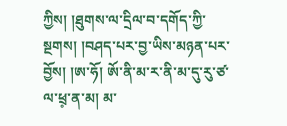ཀྱིས། །ཐུགས་ལ་དྲིལ་བ་དགོད་ཀྱི་སྔགས། །བཤད་པར་བྱ་ཡིས་མཉན་པར་བྱོས། །ཨ་ཧོ། ཨོ་ནི་མ་ར་ནི་མ་དུ་རུ་ཙ་ལ་ཕྲ༷་ན་མ། མ་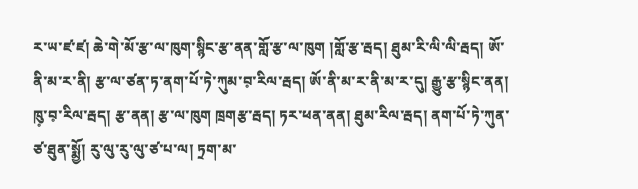ར་ཡ་ཛ་ཛ། ཆེ་གེ་མོ་རྩ་ལ་ཁུག་སྙིང་རྩ་ནན་གློ་རྩ་ལ་ཁུག །གློ་རྩ་རྦད། ཐུམ་རི་ལི་ལི་རྦད། ཨོ་ནི་མ་ར་ནི། རྩ་ལ་ཙན་ཏ་ནག་པོ་ཏེ་ཀུམ་བ༷་རིལ་རྦད། ཨོ་ནི་མ་ར་ནི་མ་ར་དུ། རྒྱུ་རྩ་སྙིང་ནན། ཁུ༷་བ༷་རིལ་རྦད། རྩ་ནན། རྩ་ལ་ཁུག ཁྲགརྩ་རྦད། ཏར་ཕན་ནན། ཐུམ་རིལ་རྦད། ནག་པོ་ཏེ་ཀུན་ཙ་ཐུན་སྨྱོ། རུ་ལུ་རུ་ལུ་ཙ་པ་ལ། ཏྲག་མ་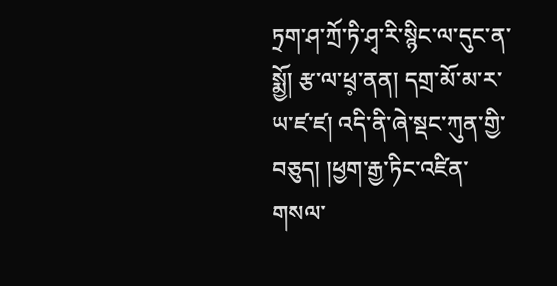ཏྲག་ཤ་ཀྲོ་ཏི་ཤྭ་རི་སྙིང་ལ་དུང་ན་སྨྱོ། རྩ་ལ་ཕྲ༷་ནན། དགྲ་མོ་མ་ར་ཡ་ཛ་ཛ། འདི་ནི་ཞེ་སྡང་ཀུན་གྱི་བཅུད། །ཕྱག་རྒྱ་ཏིང་འཛིན་གསལ་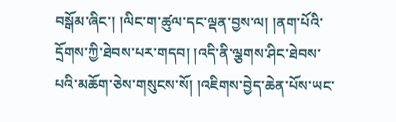བསྒོམ་ཞིང་། །ལིང་ག་ཚུལ་དང་ལྡན་བྱས་ལ། །ནག་པོའི་དྲོགས་ཀྱི་ཐེབས་པར་གདབ། །འདི་ནི་ལྕགས་ཤིང་ཐེབས་པའི་མཆོག་ཅེས་གསུངས་སོ། །འཇིགས་བྱེད་ཆེན་པོས་ཡང་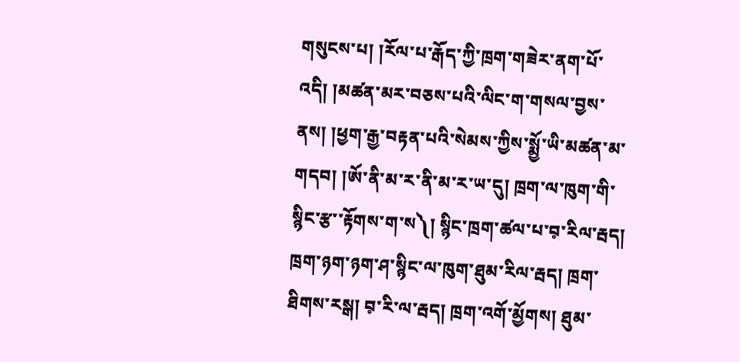གསུངས་པ། །རོལ་པ་རྒོད་ཀྱི་ཁྲག་གཟེར་ནག་པོ་འདི། །མཚན་མར་བཅས་པའི་ལིང་ག་གསལ་བྱས་ནས། །ཕྱག་རྒྱ་བརྟན་པའི་སེམས་ཀྱིས་སྨྱོ་ཡི་མཚན་མ་གདབ། །ཨོ་ནི་མ་ར་ནི་མ་ར་ཡ་དུ། ཁྲག་ལ་ཁུག་གི་སྙིང་རྩ་་རྟོགས་ག་ས༽། སྙིང་ཁྲག་ཚལ་པ་བ༷་རིལ་རྦད། ཁྲག་ཉག་ཉག་ཤ་སྙིང་ལ་ཁུག་ཐུམ་རིལ་རྦད། ཁྲག་ཐིགས་རསྒ། བ༷་རི་ལ་རྦད། ཁྲག་འགོ་མྱོགས། ཐུམ་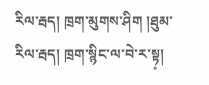རིལ་རྦད། ཁྲག་མུགས་ཤིག །ཐུམ་རིལ་རྦད། ཁྲག་སྙིང་ལ་བེ་ར་སྟ༷།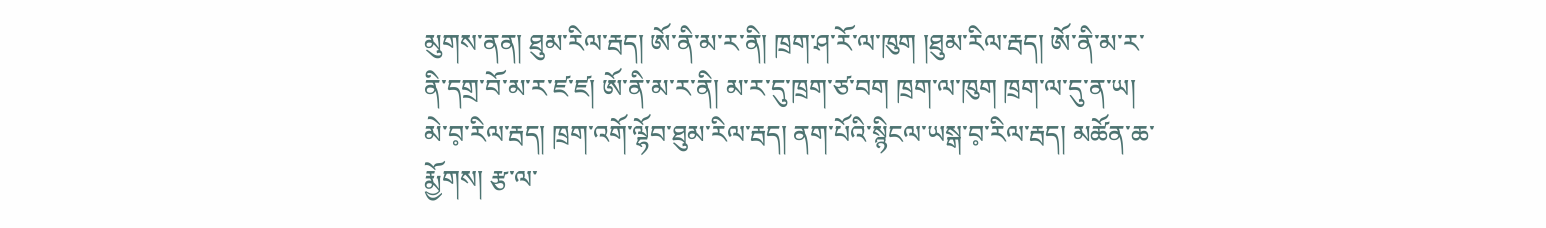མུགས་ནན། ཐུམ་རིལ་རྦད། ཨོ་ནི་མ་ར་ནི། ཁྲག་ཤ་རོ་ལ་ཁུག །ཐུམ་རིལ་རྦད། ཨོ་ནི་མ་ར་ནི་དགྲ་བོ་མ་ར་ཛ་ཛ། ཨོ་ནི་མ་ར་ནི། མ་ར་དུ་ཁྲག་ཙ་བག ཁྲག་ལ་ཁུག ཁྲག་ལ་དུ་ན་ཡ། མེ་བ༷་རིལ་རྦད། ཁྲག་འགོ་ལྷོབ་ཐུམ་རིལ་རྦད། ནག་པོའི་སྙིངལ་ཡསྒ་བ༷་རིལ་རྦད། མཚོན་ཆ་རྨྱོགས། རྩ་ལ་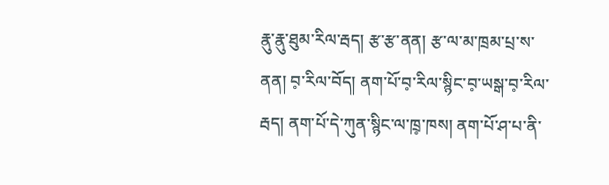རྣུ་རྣུ་ཐུམ་རིལ་རྦད། རྩ་རྩ་ནན། རྩ་ལ་མ་ཁྲམ་པྲ་ས་ནན། བ༷་རིལ་བོད། ནག་པོ་བ༷་རིལ་སྙིང་བ༷་ཡསྒ་བ༷་རིལ་རྦད། ནག་པོ་དེ་ཀུན་སྙིང་ལ་ཁྲ༷་ཁས། ནག་པོ་ཤ་པ་ནི་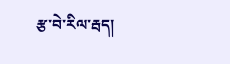རྩ་བེ་རིལ་རྦད།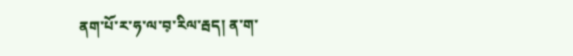ནག་པོ་ར་ཧ་ལ་བ༷་རིལ་རྦད། ན་ག་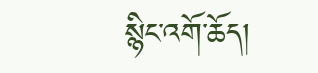སྙིང་འགོ་ཆོད།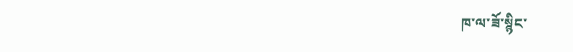ཁ་ལ་ཟོ་སྙིང་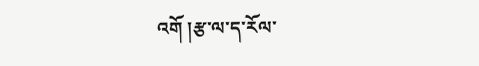འགོ །རྩ་ལ་ད་རོལ་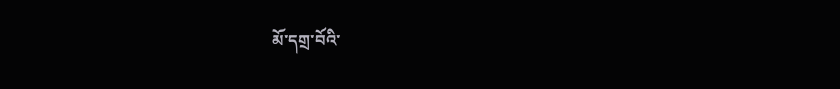མོ་དགྲ་བོའི་